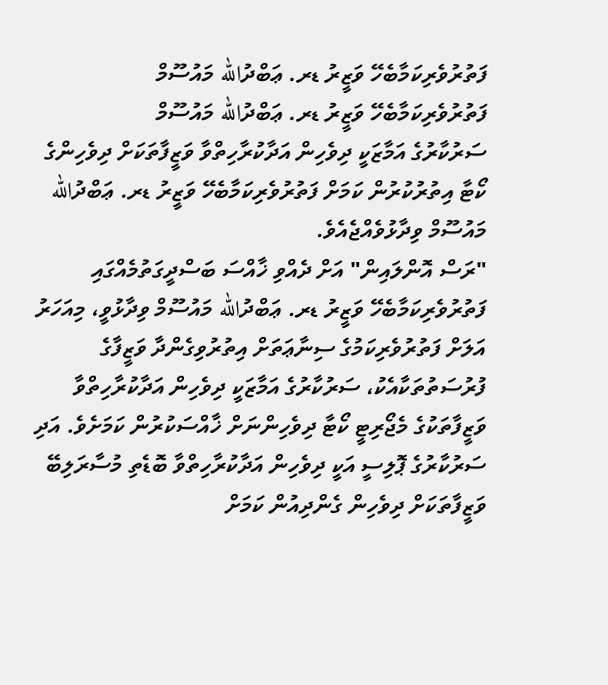ފަތުރުވެރިކަމާބެހޭ ވަޒީރު ޑރ. ޢަބްދުالله މައުސޫމް
ފަތުރުވެރިކަމާބެހޭ ވަޒީރު ޑރ. ޢަބްދުالله މައުސޫމް
ސަރުކާރުގެ އަމާޒަކީ ދިވެހިން އަދާކުރާހިތްވާ ވަޒީފާތަކަށް ދިވެހިންގެ ކޯޓާ އިތުރުކުރުން ކަމަށް ފަތުރުވެރިކަމާބެހޭ ވަޒީރު ޑރ. ޢަބްދުالله މައުސޫމް ވިދާޅުވެއްޖެއެވެ.
"ރަސް އޮންލައިން" އަށް ދެއްވި ޚާއްސަ ބަސްދީގަތުމެއްގައި ފަތުރުވެރިކަމާބެހޭ ވަޒީރު ޑރ. ޢަބްދުالله މައުސޫމް ވިދާޅުވީ، މިއަހަރު އަލަށް ފަތުރުވެރިކަމުގެ ސިނާޢަތަށް އިތުރުވިގެންދާ ވަޒީފާގެ ފުރުސަތުތަކާއެކު، ސަރުކާރުގެ އަމާޒަކީ ދިވެހިން އަދާކުރާހިތްވާ ވަޒީފާތަކުގެ މެޖޯރިޓީ ކޯޓާ ދިވެހިންނަށް ޚާއްސަކުރުން ކަމަށެވެ. އަދި ސަރުކާރުގެ ޕޮލިސީ އަކީ ދިވެހިން އަދާކުރާހިތްވާ ބޮޑެތި މުސާރަލިބޭ ވަޒީފާތަކަށް ދިވެހިން ގެންދިއުން ކަމަށް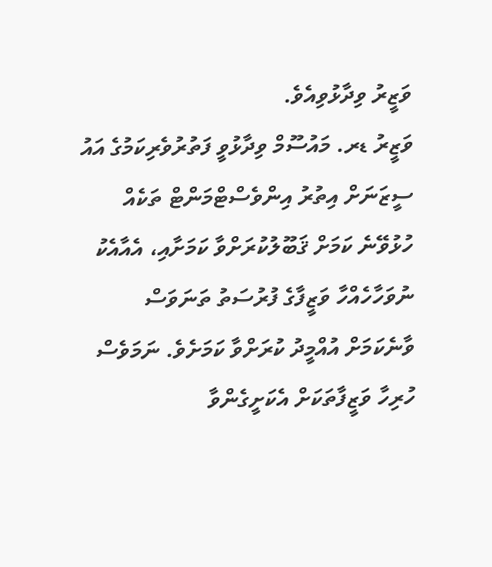ވަޒީރު ވިދާޅުވިއެވެ.
ވަޒީރު ޑރ. މައުސޫމް ވިދާޅުވީ ފަތުރުވެރިކަމުގެ އައު ސީޒަނަށް އިތުރު އިންވެސްޓްމަންޓް ތަކެއް ހުޅުވޭނެ ކަމަށް ޤަބޫލުކުރަށްވާ ކަމަށާއި، އެއާއެކު ނުވަހާހެއްހާ ވަޒީފާގެ ފުރުސަތު ތަނަވަސް ވާނެކަމަށް އުއްމީދު ކުރަށްވާ ކަމަށެވެ. ނަމަވެސް ހުރިހާ ވަޒީފާތަކަށް އެކަށީގެންވާ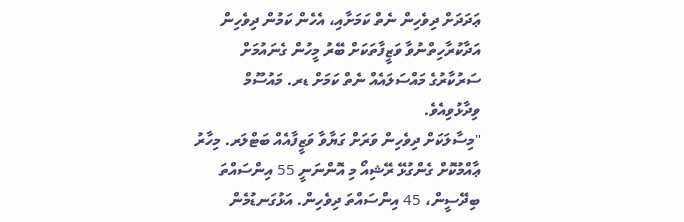ޢަދަދަށް ދިވެހިން ނެތް ކަމަށާއި، އެހެން ކަމުން ދިވެހިން އަދާކުރާހިތްނުވާ ވަޒީފާތަކަށް ބޭރު މީހުން ގެނައުމަށް ސަރުކާރުގެ މައްސަލައެއް ނެތް ކަމަށް ޑރ. މައުސޫމް ވިދާޅުވިއެވެ.
"މިސާލަކަށް ދިވެހިން ވަރަށް ގަޔާވާ ވަޒީފާއެއް ބަޓްލަރ. މިހާރު ޢާއްމުކޮށް ގެންގުޅޭ ރޭޝިއޯ މި އޮންނަނީ 55 އިންސައްތަ ބިދޭސީން، 45 އިންސައްތަ ދިވެހިން. އަޅުގަނޑުމެން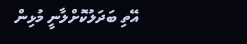އޭތި ބަދަލުކޮށްލާނީ މުޅިން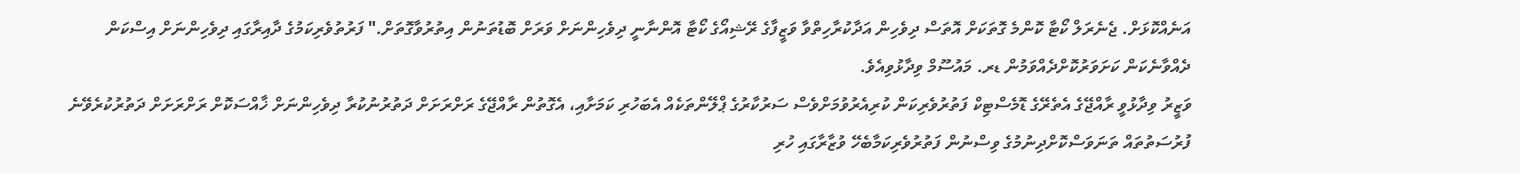އަނެއްކޮޅަށް. ޖެނެރަލް ކޯޓާ ކޮންމެ ގޮތަކަށް އޮތަސް ދިވެހިން އަދާކުރާހިތްވާ ވަޒީފާގެ ރޭޝިއޯގެ ކޯޓާ އޮންނާނީ ދިވެހިންނަށް ވަރަށް ބޮޑުތަނުން އިތުރުވާގޮތަށް." ފަރުތުވެރިކަމުގެ ދާއިރާގައި ދިވެހިންނަށް އިސްކަން ދެއްވާނެކަން ކަށަވަރުކޮށްދެއްވަމުން ޑރ. މައުސޫމް ވިދާޅުވިއެވެ.
ވަޒީރު ވިދާޅުވީ ރާއްޖޭގެ އެތެރޭގެ ޑޮމެސްޓިކް ފަތުރުވެރިކަން ކުރިއެރުވުމަށްވެސް ސަރުކާރުގެ ޕްލޭންތަކެއް އެބަހުރި ކަމަށާއި، އެގޮތުން ރާއްޖޭގެ ރަށްރަށަށް ދަތުރުނުކުރާ ދިވެހިންނަށް ޚާއްސަކޮށް ރަށްރަށަށް ދަތުރުކުރެވޭނެ ފުރުސަތުތައް ތަނަވަސްކޮށްދިނުމުގެ ވިސްނުން ފަތުރުވެރިކަމާބެހޭ ވުޒާރާގައި ހުރި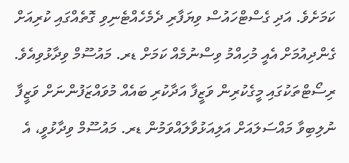ކަމަށެވެ. އަދި ގެސްޓްހައުސް ވިޔަފާރި ދެމެހެއްޓެނިވި ގޮތެއްގައި ކުރިއަށް ގެންދިއުމަށް އެއީ މުހިއްމު ވިސްނުމެއް ކަމަށް ޑރ. މައުސޫމް ވިދާޅުވިއެވެ.
ރިސޯޓްތަކުގައި މީގެކުރިން ވަޒީފާ އަދާކުރި ބައެއް މުވައްޒަފުންނަށް ވަޒީފާ ނުލިބިވާ މައްސަލައަށް އަލިއަޅުވާލައްވަމުން ޑރ. މައުސޫމް ވިދާޅުވީ، އެ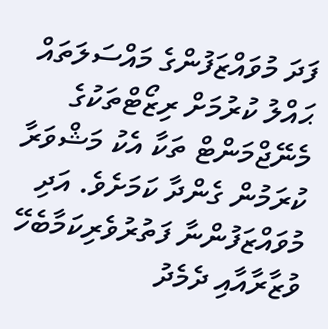ފަދަ މުވައްޒަފުންގެ މައްސަލަތައް ޙައްލު ކުރުމަށް ރިޒޯޓްތަކުގެ މެނޭޖްމަންޓް ތަކާ އެކު މަޝްވަރާ ކުރަމުން ގެންދާ ކަމަށެވެ. އަދި މުވައްޒަފުންނާ ފަތުރުވެރިކަމާބެހޭ ވުޒާރާއާއި ދެމެދު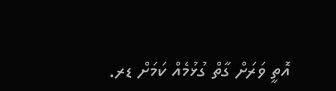އޮތީ ވަރަށް ގާތް ގުޅުމެއް ކަމަށް ޑރ.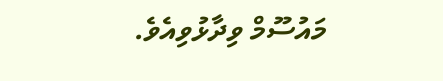މައުސޫމް ވިދާޅުވިއެވެ.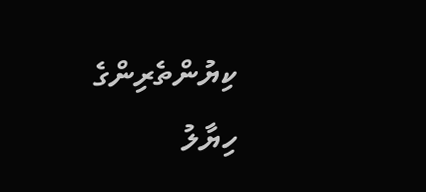ކިޔުންތެރިންގެ ހިޔާލު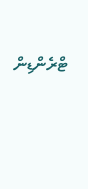ޓްރެންޑިން